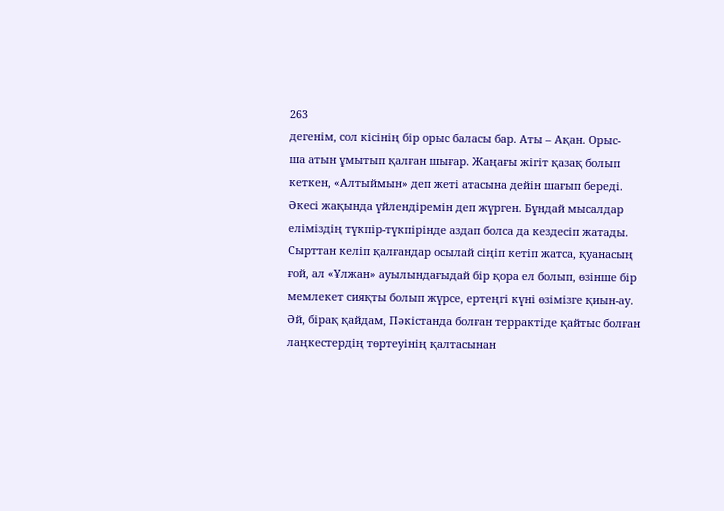263
дегенім, сол кісінің бір орыс баласы бар. Аты – Ақан. Орыс-
ша атын ұмытып қалған шығар. Жаңағы жігіт қазақ болып
кеткен, «Алтыймын» деп жеті атасына дейін шағып береді.
Əкесі жақында үйлендіремін деп жүрген. Бұндай мысалдар
еліміздің түкпір-түкпірінде аздап болса да кездесіп жатады.
Сырттан келіп қалғандар осылай сіңіп кетіп жатса, қуанасың
ғой, ал «Ұлжан» ауылындағыдай бір қора ел болып, өзінше бір
мемлекет сияқты болып жүрсе, ертеңгі күні өзімізге қиын-ау.
Əй, бірақ қайдам, Пəкістанда болған террактіде қайтыс болған
лаңкестердің төртеуінің қалтасынан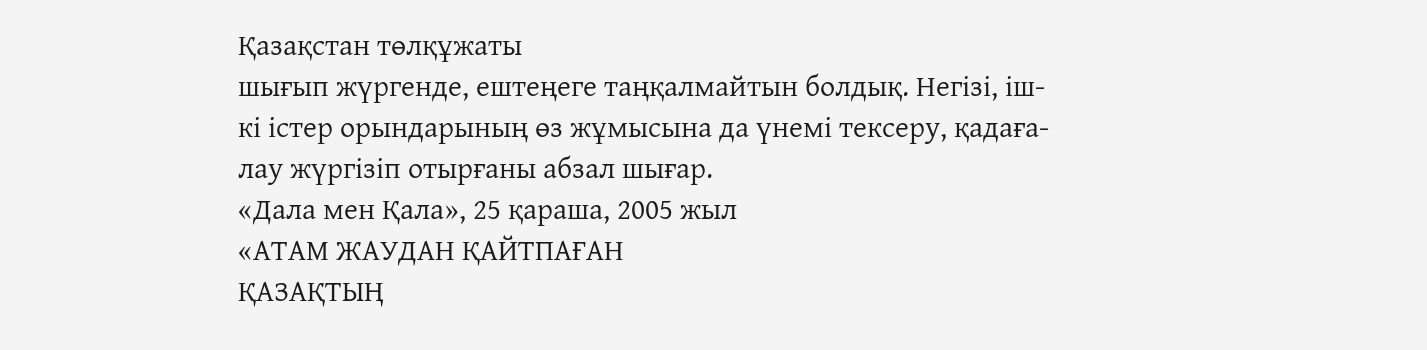Қазақстан төлқұжаты
шығып жүргенде, ештеңеге таңқалмайтын болдық. Негізі, іш-
кі істер орындарының өз жұмысына да үнемі тексеру, қадаға-
лау жүргізіп отырғаны абзал шығар.
«Дала мен Қала», 25 қараша, 2005 жыл
«АТАМ ЖАУДАН ҚАЙТПАҒАН
ҚАЗАҚТЫҢ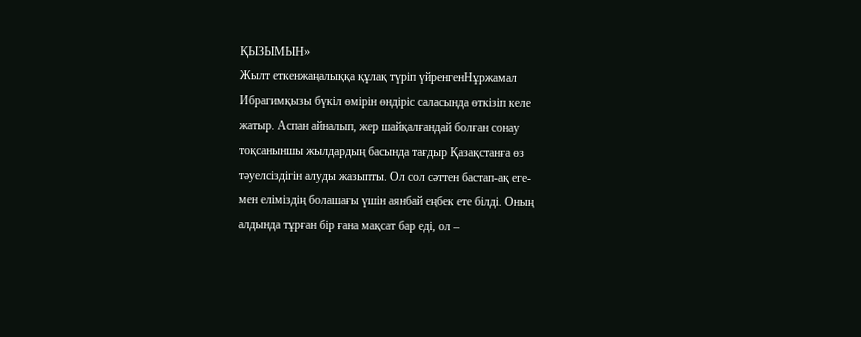ҚЫЗЫМЫН»
Жылт еткенжаңалыққа құлақ түріп үйренгенНұржамал
Ибрагимқызы бүкіл өмірін өндіріс саласында өткізіп келе
жатыр. Аспан айналып, жер шайқалғандай болған сонау
тоқсаныншы жылдардың басында тағдыр Қазақстанға өз
тəуелсіздігін алуды жазыпты. Ол сол сəттен бастап-ақ еге-
мен еліміздің болашағы үшін аянбай еңбек ете білді. Оның
алдында тұрған бір ғана мақсат бар еді, ол –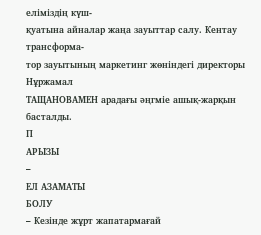еліміздің күш-
қуатына айналар жаңа зауыттар салу. Кентау трансформа-
тор зауытының маркетинг жөніндегі директоры Нұржамал
ТАЩАНОВАМЕН арадағы əңгміе ашық-жарқын басталды.
П
АРЫЗЫ
–
ЕЛ АЗАМАТЫ
БОЛУ
– Кезінде жұрт жапатармағай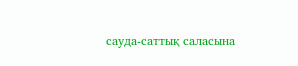сауда-саттық саласына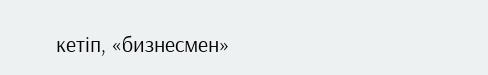кетіп, «бизнесмен»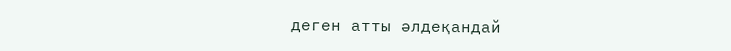деген атты əлдеқандай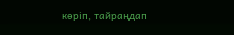көріп, тайраңдап